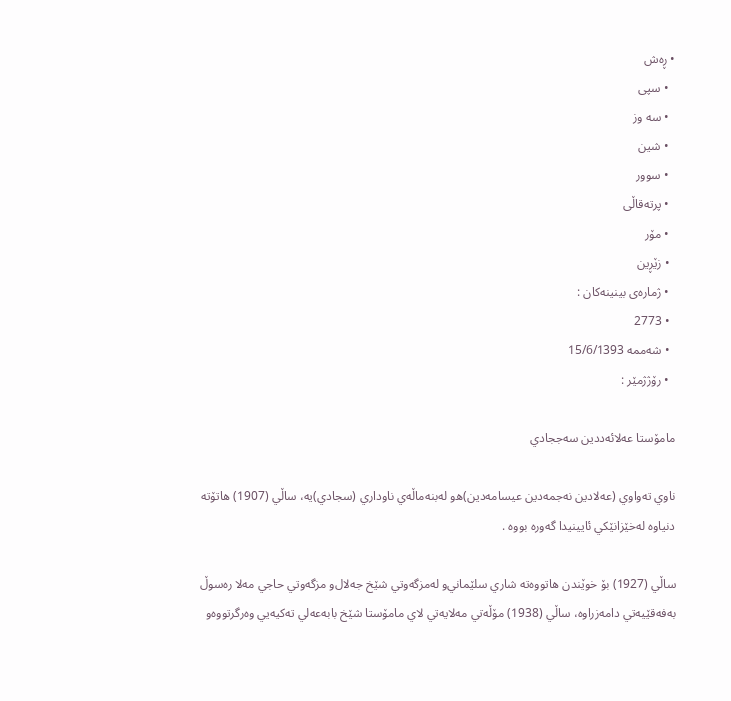• ڕەش
  • سپی
  • سه وز
  • شین
  • سوور
  • پرتەقاڵی
  • مۆر
  • زێڕین
  • ژماره‌ی بینینه‌کان :
  • 2773
  • شەممه 15/6/1393
  • رۆژژمێر :

مامۆستا عه‌لائه‌ددين سه‌ججادي

ناوي‌ ته‌واوي‌ (عه‌لادين نه‌جمه‌دين عيسامه‌دين)ه‌‌و له‌بنه‌ماڵه‌ي‌ ناوداري‌ (سجادي)يه‌، ساڵي (1907) هاتۆته‌ دنياوه‌ له‌خێزانێكي ئايينيدا گه‌وره‌ بووه‌ .

ساڵي (1927) بۆ خوێندن هاتووه‌ته‌ شاري‌ سلێماني‌و له‌مزگه‌وتي شێخ جه‌لال‌و مزگه‌وتي حاجي مه‌لا ره‌سوڵ به‌فه‌قێيه‌تي دامه‌زراوه‌، ساڵي (1938) مۆڵه‌تي‌ مه‌لايه‌تي لاي‌ مامۆستا شێخ بابه‌عه‌لي ته‌كيه‌يي وه‌رگرتووه‌و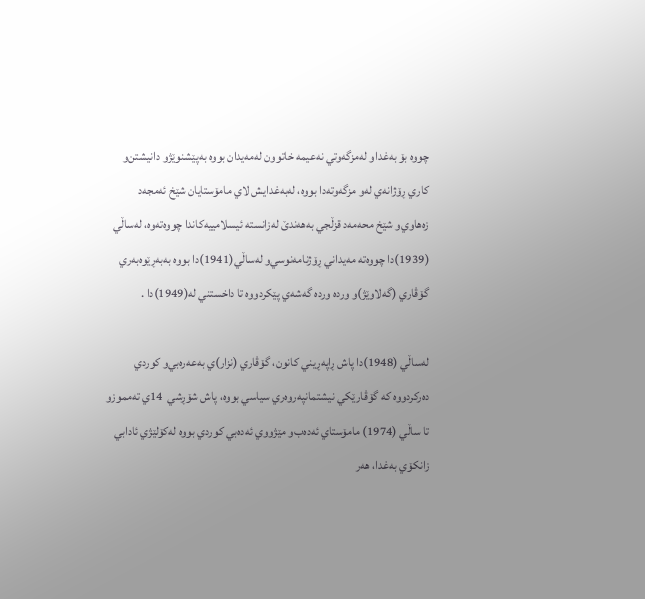چووه‌ بۆ به‌غداو له‌مزگه‌وتي نه‌عيمه‌ خاتوون له‌مه‌يدان بووه‌ به‌پێشنوێژو دانيشتن‌و كاري‌ ڕۆژانه‌ي‌ له‌و مزگه‌وته‌دا بووه‌، له‌به‌غدايش لاي‌ مامۆستايان شێخ ئه‌مجه‌د زه‌هاوي‌و شێخ محه‌مه‌د قزڵجي به‌هه‌ندێ له‌زانسته‌ ئيسلامييه‌كاندا چووه‌ته‌وه‌، له‌ساڵي (1939)دا چووه‌ته‌ مه‌يداني ڕۆژنامه‌نوسي‌و له‌ساڵي(1941)دا بووه‌ به‌به‌ڕێوه‌به‌ري‌ گۆڤاري‌ (گه‌لاوێژ)و ورده‌ ورده‌ گه‌شه‌ي‌ پێكردووه‌ تا داخستني له‌(1949)دا .

له‌ساڵي (1948)دا پاش ڕاپه‌ڕيني‌ كانون، گۆڤاري‌ (نزار)ي به‌عه‌ره‌بي‌و كوردي ده‌ركردووه‌ كه‌ گۆڤارێكي نيشتمانپه‌روه‌ري سياسي بووه‌، پاش شۆڕشي ‌ 14ي ته‌مموزو تا ساڵي (1974) مامۆستاي‌ ئه‌ده‌ب‌و مێژووي‌ ئه‌ده‌بي كوردي بووه‌ له‌كۆلێژي ئادابي زانكۆي به‌غدا، هه‌ر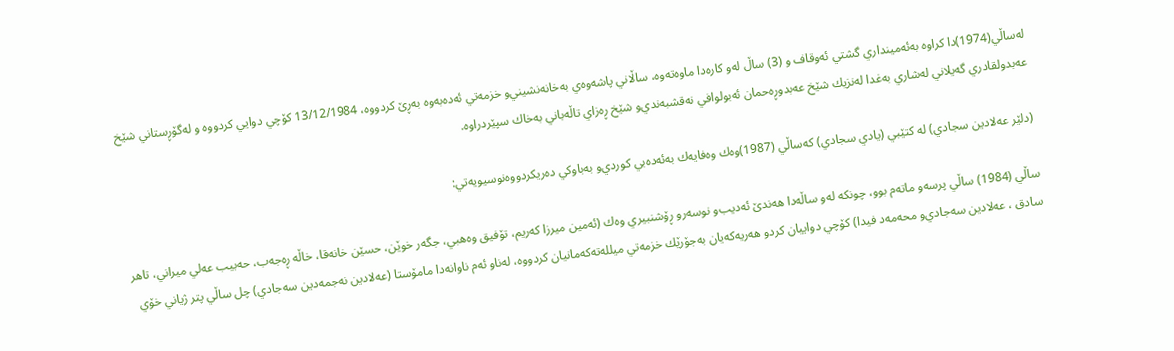له‌ساڵي(1974)دا كراوه‌ به‌ئه‌مينداري‌ گشتي ئه‌وقاف و (3) ساڵ له‌و كاره‌دا ماوه‌ته‌وه‌، ساڵاني پاشه‌وه‌ي‌ به‌خانه‌نشيني‌و خزمه‌تي ئه‌ده‌به‌وه‌ به‌ڕێ كردووه‌، 13/12/1984 كۆچي دوايي كردووه ‌و له‌گۆڕستاني شێخ عه‌بدولقادري گه‌يلاني له‌شاري‌ به‌غدا له‌نزيك شێخ عه‌بدوڕه‌حمان ئه‌بولوافي نه‌قشبه‌ندي‌و شێخ ڕه‌زاي‌ تاڵه‌باني به‌خاك سپێردراوه‌.

(دلێر عه‌لادين سجادي) لە کتێبي‌ (يادي سجادي) کەساڵي (1987)وه‌ك وه‌فايه‌ك به‌ئه‌ده‌بي كوردي‌و به‌باوكي ده‌ريكردووه‌نوسيويەتي:

ساڵي (1984) ساڵي پرسه‌و ماته‌م بوو، چونكه‌ له‌و ساڵه‌دا هه‌ندێ ئه‌ديب‌و نوسه‌رو ڕۆشنبيري وه‌ك (ئه‌مين ميرزا كه‌ريم، تۆفيق وه‌هبي، جگه‌ر خوێن، حسێن خانه‌قا، خاڵه‌ ڕه‌جه‌ب، حه‌بيب عه‌لي ميراني، تاهر سادق ، عه‌لادين سه‌جادي‌و محه‌مه‌د فيدا) كۆچي دواييان كردو هه‌ريه‌كه‌يان به‌جۆرێك خزمه‌تي ميلله‌ته‌كه‌مانيان كردووه‌، له‌ناو ئه‌م ناوانه‌دا مامۆستا (عه‌لادين نه‌جمه‌دين سه‌جادي) چل ساڵي‌ پتر ژياني خۆي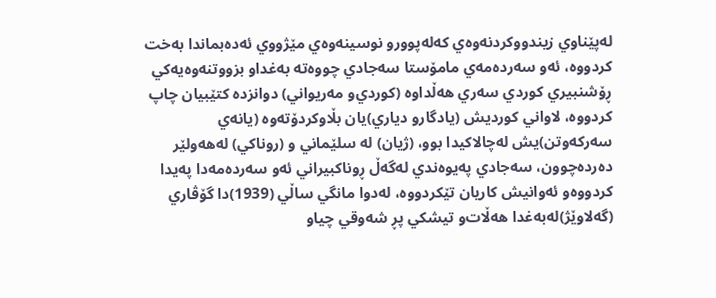له‌پێناوي‌ زيندووكردنه‌وه‌ي‌ كه‌له‌پوورو نوسينه‌وه‌ي‌ مێژووي‌ ئه‌ده‌بماندا به‌خت كردووه‌، ئه‌و سه‌رده‌مه‌ي‌ مامۆستا سه‌جادي چووه‌ته‌ به‌غداو بزووتنه‌وه‌يه‌كي ڕۆشنبيري كوردي سه‌ري‌ هه‌ڵداوه‌ (كوردي‌و مه‌ريواني) دوانزده‌ كتێبيان چاپ كردووه‌، لاواني كورديش (يادگارو دياري‌)يان بڵاوكردۆته‌وه‌ (يانه‌ي‌ سه‌ركه‌وتن)يش له‌چالاكيدا بوو، (ژيان) له‌ سلێماني و (روناكي) له‌هه‌ولێر ده‌رده‌چوون، سه‌جادي په‌يوه‌ندي له‌گه‌ڵ ڕوناكبيراني ئه‌و سه‌رده‌مه‌دا په‌يدا كردووه‌و ئه‌وانيش كاريان تێكردووه‌، له‌دوا مانگي ساڵي (1939)دا گۆڤاري‌ (گه‌لاوێژ)له‌به‌غدا هه‌ڵات‌و تيشكي پڕ شه‌وقي چياو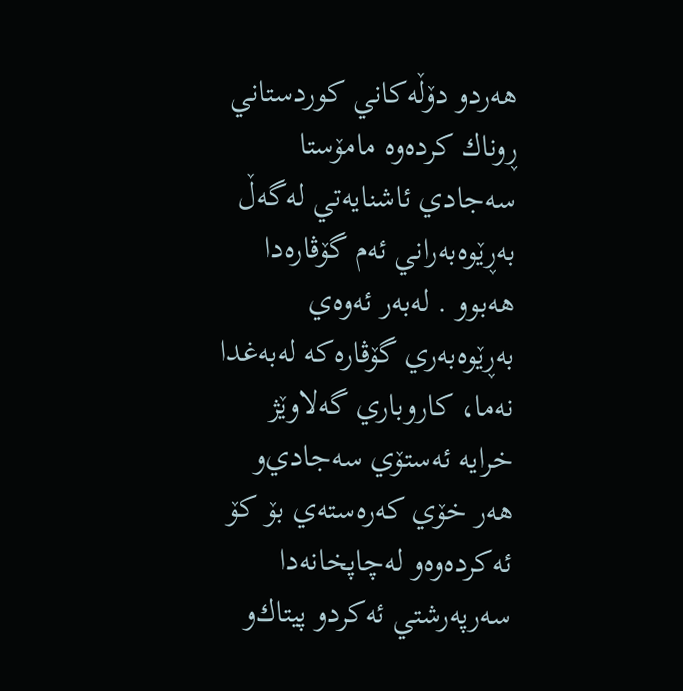هه‌ردو دۆڵه‌كاني كوردستاني ڕوناك كرده‌وه‌ مامۆستا سه‌جادي ئاشنايه‌تي له‌گه‌ڵ به‌ڕێوه‌به‌راني ئه‌م گۆڤاره‌دا هه‌بوو . له‌به‌ر ئه‌وه‌ي‌ به‌ڕێوه‌به‌ري‌ گۆڤاره‌كه‌ له‌به‌غدا نه‌ما، كاروباري‌ گه‌لاوێژ خرايه‌ ئه‌ستۆي سه‌جادي‌و هه‌ر خۆي كه‌ره‌سته‌ي‌ بۆ كۆ ئه‌كرده‌وه‌و له‌چاپخانه‌دا سه‌رپه‌رشتي ئه‌كردو پيتاك‌و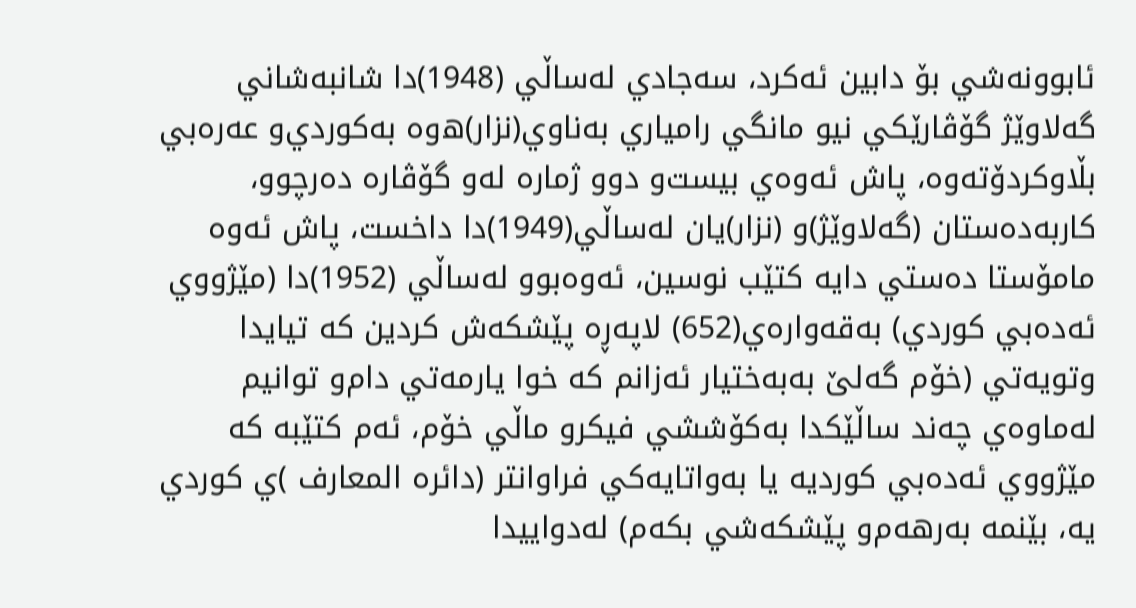ئابوونه‌شي بۆ دابين ئه‌كرد، سه‌جادي له‌ساڵي (1948)دا شانبه‌شاني گه‌لاوێژ گۆڤارێكي نيو مانگي رامياري‌ به‌ناوي‌(نزار)ه‌وه‌ به‌كوردي‌و عه‌ره‌بي بڵاوكردۆته‌وه‌، پاش ئه‌وه‌ي‌ بيست‌و دوو ژماره‌ له‌و گۆڤاره‌ ده‌رچوو، كاربه‌ده‌ستان (گه‌لاوێژ)و (نزار)يان له‌ساڵي(1949)دا داخست، پاش ئه‌وه‌ مامۆستا ده‌ستي دايه‌ كتێب نوسين، ئه‌وه‌بوو له‌ساڵي (1952)دا (مێژووي‌ ئه‌ده‌بي كوردي) به‌قه‌واره‌ي‌(652) لاپه‌ڕه‌ پێشكه‌ش كردين كه‌ تيايدا وتويه‌تي (خۆم گه‌لێ به‌به‌ختيار ئه‌زانم كه‌ خوا يارمه‌تي دام‌و توانيم له‌ماوه‌ي‌ چه‌ند ساڵێكدا به‌كۆششي فيكرو ماڵي خۆم، ئه‌م كتێبه‌ كه‌ مێژووي‌ ئه‌ده‌بي كورديه‌ يا به‌واتايه‌كي فراوانتر (دائره‌ المعارف )ي كوردي يه‌، بێنمه‌ به‌رهه‌م‌و پێشكه‌شي بكه‌م) له‌دواييدا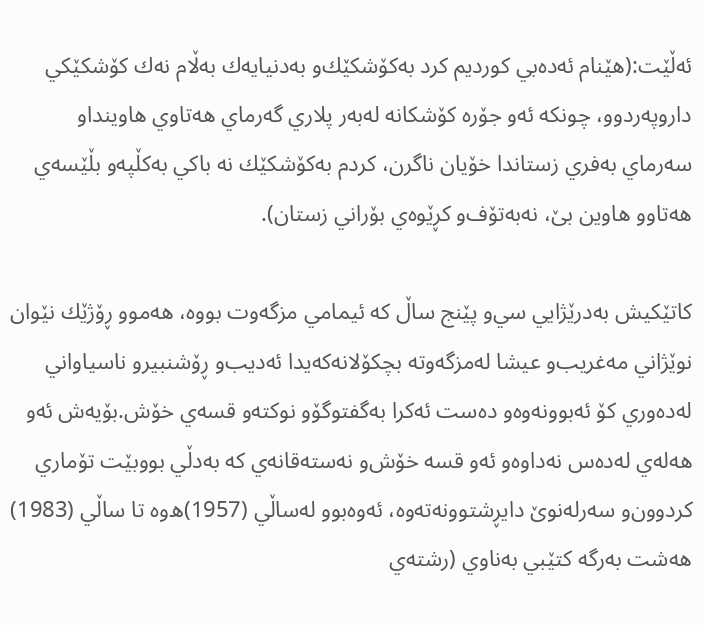ئه‌ڵێت:(هێنام ئه‌ده‌بي كورديم كرد به‌كۆشكێك‌و به‌دنيايه‌ك به‌ڵام نه‌ك كۆشكێكي داروپه‌ردوو، چونكه‌ ئه‌و جۆره‌ كۆشكانه‌ له‌به‌ر پلاري‌ گه‌رماي‌ هه‌تاوي‌ هاوينداو سه‌رماي‌ به‌فري‌ زستاندا خۆيان ناگرن، كردم به‌كۆشكێك نه‌ باكي به‌كڵپه‌و بڵێسه‌ي‌ هه‌تاوو هاوين بێ، نه‌به‌تۆف‌و كڕێوه‌ي‌ بۆراني زستان).

كاتێكيش به‌درێژايي سي‌و پێنج ساڵ كه‌ ئيمامي مزگه‌وت بووه‌، هه‌موو ڕۆژێك نێوان نوێژاني مه‌غريب‌و عيشا له‌مزگه‌وته‌ بچكۆلانه‌كه‌يدا ئه‌ديب‌و ڕۆشنبيرو ناسياواني له‌ده‌وري‌ كۆ ئه‌بوونه‌وه‌و ده‌ست ئه‌كرا به‌گفتوگۆو نوكته‌و قسه‌ي‌ خۆش.بۆيەش ئه‌و هه‌له‌ي‌ له‌ده‌س نه‌داوه‌و ئه‌و قسه‌ خۆش‌و نه‌سته‌قانه‌ي‌ كه‌ به‌دڵي‌ بووبێت تۆماري‌ كردوون‌و سه‌رله‌نوێ دايڕشتوونه‌ته‌وه‌، ئه‌وه‌بوو له‌ساڵي (1957)ه‌وه‌ تا ساڵي (1983) هه‌شت به‌رگه‌ كتێبي به‌ناوي (رشته‌ي‌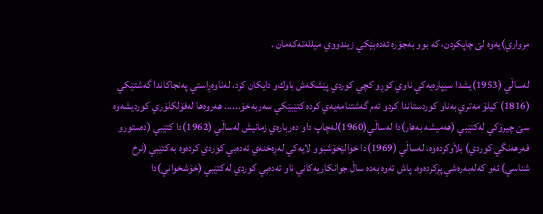مرواري‌)يه‌وه‌ لێ چاپكردن، كه‌ بوو به‌جۆره‌ ئه‌ده‌بێكي زيندووي‌ ميلله‌ته‌كه‌مان .

له‌ساڵي (1953)يشدا سيپاره‌يه‌كي ناوي‌ كوڕو كچي كوردي پێشكه‌ش باوك‌و دايكان كرد، له‌ناوه‌ڕاستي په‌نجاكاندا گه‌شتێكي (1816) كيلۆ مه‌تري به‌ناو كوردستاندا كردو ئه‌م گه‌شتنامه‌يه‌ي‌ كرده‌ كتێبێكي سه‌ربه‌خۆ...... هه‌روه‌ها له‌فۆلكلۆري كورديشه‌وه‌ سێ چيرۆكي له‌كتێبي (هه‌ميشه‌ به‌هار)دا له‌ساڵي(1960)له‌چاپ داو ده‌رباره‌ي‌ زمانيش له‌ساڵي (1962)دا كتێبي (ده‌ستورو فه‌رهه‌نگي كوردي) بلاَوكرده‌وه‌، له‌ساڵي (1969)دا خوالێخۆشبوو لايه‌كي له‌ڕه‌خنه‌ي‌ ئه‌ده‌بي كوردي كرده‌وه‌ به‌كتێبي (نرخ شناسي) ئه‌و كه‌له‌به‌ره‌شي پڕكرده‌وه‌، پاش ئه‌وه‌ به‌ده‌ ساڵ جوانكاريه‌كاني ناو ئه‌ده‌بي كوردي له‌كتێبي (خۆشخواني)دا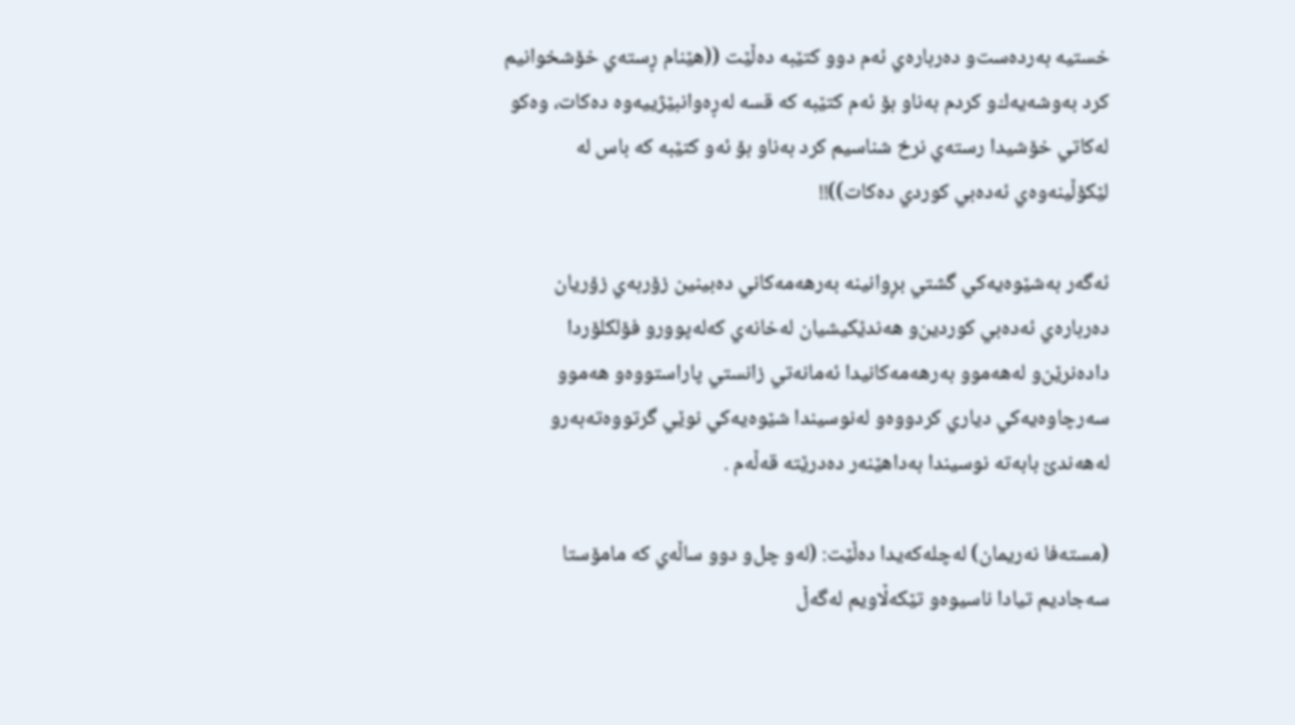خستيه‌ به‌رده‌ست‌و ده‌رباره‌ي‌ ئه‌م دوو كتێبه‌ ده‌ڵێت ((هێنام ڕسته‌ي‌ خۆشخوانيم كرد به‌وشه‌يه‌ك‌و كردم به‌ناو بۆ ئه‌م كتێبه‌ كه‌ قسه‌ له‌ڕه‌وانبێژييه‌وه‌ ده‌كات، وه‌كو له‌كاتي خۆشيدا رسته‌ي‌ نرخ شناسيم كرد به‌ناو بۆ ئه‌و كتێبه‌ كه‌ باس له‌ لێكۆڵينه‌وه‌ي‌ ئه‌ده‌بي كوردي ده‌كات))!!

ئه‌گه‌ر به‌شێوه‌يه‌كي گشتي بڕوانينه‌ به‌رهه‌مه‌كاني ده‌بينين زۆربه‌ي‌ زۆريان ده‌رباره‌ي‌ ئه‌ده‌بي كوردين‌و هه‌ندێكيشيان له‌خانه‌ي‌ كه‌له‌پوورو فۆلكلۆردا داده‌نرێن‌و له‌هه‌موو به‌رهه‌مه‌كانيدا ئه‌مانه‌تي زانستي‌ پاراستووه‌و هه‌موو سه‌رچاوه‌يه‌كي دياري‌ كردووه‌و له‌نوسيندا شێوه‌يه‌كي نوێي گرتووه‌ته‌به‌رو له‌هه‌ندێ بابه‌ته‌ نوسيندا به‌داهێنه‌ر ده‌درێته‌ قه‌ڵه‌م .

(مسته‌فا نه‌ريمان) له‌چله‌كه‌يدا ده‌ڵێت: (له‌و چل‌و دوو ساڵه‌ي‌ كه‌ مامۆستا سه‌جاديم تيادا ناسيوه‌و تێكه‌ڵاويم له‌گه‌ڵ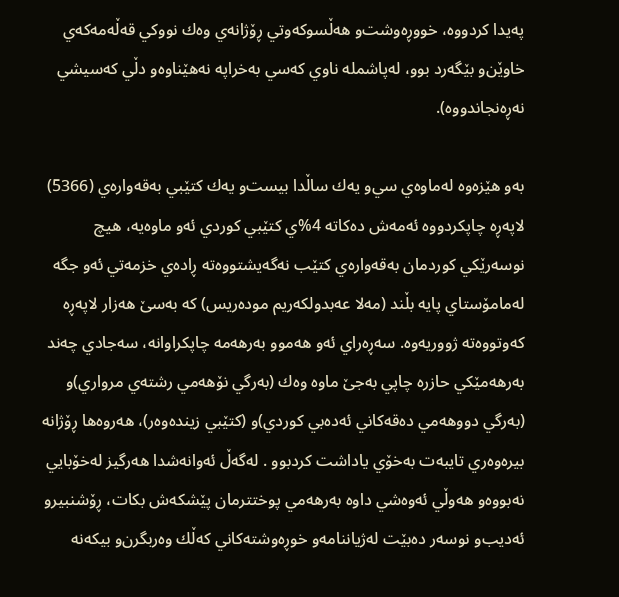په‌يدا كردووه‌، خووڕه‌وشت‌و هه‌ڵسوكه‌وتي ڕۆژانه‌ي‌ وه‌ك نووكي قه‌ڵه‌مه‌كه‌ي‌ خاوێن‌و بێگه‌رد بوو، له‌پاشمله‌ ناوي‌ كه‌سي به‌خراپه‌ نه‌هێناوه‌و دڵي كه‌سيشي نه‌ڕه‌نجاندووه‌).

به‌و هێزه‌وه‌ له‌ماوه‌ي‌ سي‌و يه‌ك ساڵدا بيست‌و يه‌ك كتێبي به‌قه‌واره‌ي‌ (5366) لاپه‌ڕه‌ چاپكردووه‌ ئه‌مه‌ش ده‌كاته‌ 4%ي كتێبي كوردي ئه‌و ماوه‌يه‌، هيچ نوسه‌رێكي كوردمان به‌قه‌واره‌ي‌ كتێب نه‌گه‌يشتووه‌ته‌ ڕاده‌ي‌ خزمه‌تي ئه‌و جگه‌ له‌مامۆستاي‌ پايه‌ بڵند (مه‌لا عه‌بدولكه‌ريم موده‌ريس) كه‌ به‌سێ هه‌زار لاپه‌ڕه‌ كه‌وتووه‌ته‌ ژووريه‌وه‌. سه‌ڕه‌راي‌ ئه‌و هه‌موو به‌رهه‌مه‌ چاپكراوانه‌، سه‌جادي چه‌ند به‌رهه‌مێكي حازره‌ چاپي به‌جێ ماوه‌ وه‌ك (به‌رگي نۆهه‌مي رشته‌ي‌ مرواري‌)و (به‌رگي دووهه‌مي ده‌قه‌كاني ئه‌ده‌بي كوردي)و (كتێبي زينده‌وه‌ر)، هه‌روه‌ها ڕۆژانه‌ بيره‌وه‌ري‌ تايبه‌ت به‌خۆي ياداشت كردبوو . له‌گه‌ڵ‌ ئه‌وانه‌شدا هه‌رگيز له‌خۆبايي نه‌بووه‌و هه‌وڵي ئه‌وه‌شي داوه‌ به‌رهه‌مي پوختترمان پێشكه‌ش بكات، ڕۆشنبيرو ئه‌ديب‌و نوسه‌ر ده‌بێت له‌ژياننامه‌و خوڕه‌وشته‌كاني كه‌ڵك وه‌ربگرن‌و بيكه‌نه‌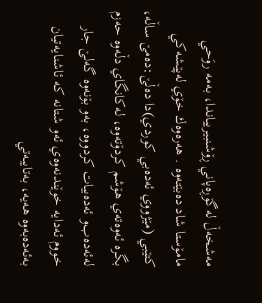مه‌شخه‌ڵ له‌گۆڕه‌پاني ڕۆشنبيريياندا، به‌مه‌ روَحي مامۆستا شاد ده‌بێته‌وه‌ . هه‌ره‌وه‌ك خۆي له‌پێشه‌كي كتێبي (مێژووي‌ ئه‌ده‌بي كوردي)دا ده‌ڵێ:ده‌مێ ساڵه‌، بگره‌ ئه‌وه‌ته‌ي‌ هۆشم كردۆته‌وه‌، له‌كانگاي‌ دڵه‌وه‌ حه‌زم له‌ئه‌ده‌ب‌و ئه‌ده‌بيات كردووه‌، به‌و بۆنه‌وه‌ گه‌لێ جار خووم ئه‌دايه‌ خوێندنه‌وه‌ي‌ ئه‌و شتانه‌ كه‌ ئاشنايه‌تيان به‌ئه‌ده‌به‌وه‌ هه‌يه‌، به‌تايبه‌تي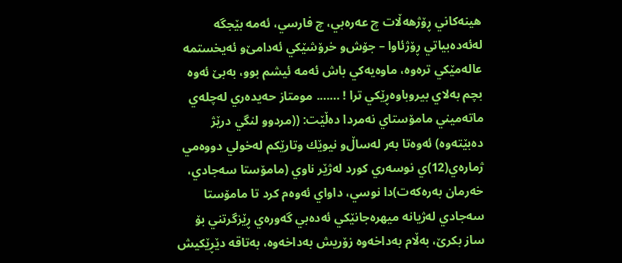هينه‌كاني ڕۆژهه‌ڵات چ عه‌ره‌بي، چ فارسي، ئه‌مه‌ بێجگه‌ له‌ئه‌ده‌بياتي ڕۆژئاوا – جۆش‌و خرۆشێكي ئه‌دامێ‌و ئه‌يخستمه‌ عاله‌مێكي تره‌وه‌، ماوه‌يه‌كي باش ئه‌مه‌ ئيشم بوو، به‌بێ ئه‌وه‌ بچم به‌لاي‌ بيروباوه‌ڕێكي ترا ! ……. مومتاز حه‌يده‌ري له‌چله‌ي‌ ماته‌ميني مامۆستاي‌ نه‌مردا ده‌ڵێت: ((مردوو لنگي درێژ ده‌بێته‌وه‌) ئه‌وه‌تا به‌ر له‌ساڵ‌و نيوێك وتارێكم له‌خولي دووه‌مي ژماره‌ي‌(12)ي نوسه‌ري‌ كورد له‌ژێر ناوي‌ (مامۆستا سه‌جادي، خه‌رمان به‌ره‌كه‌ت)دا نوسي، داواي‌ ئه‌وه‌م كرد تا مامۆستا سه‌جادي له‌ژيانه‌ ميهره‌جانێكي ئه‌ده‌بي گه‌وره‌ي‌ ڕێزگرتني بۆ ساز بكرێ، به‌ڵام به‌داخه‌وه‌ زۆريش به‌داخه‌وه‌، به‌تاقه‌ دێڕێكيش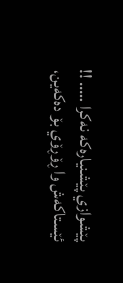پێشوازي‌ پێشنياره‌كه‌ نه‌كرا ….. !! ئێستاكه‌ش وا ڕۆڕۆي بۆ ده‌كه‌ين،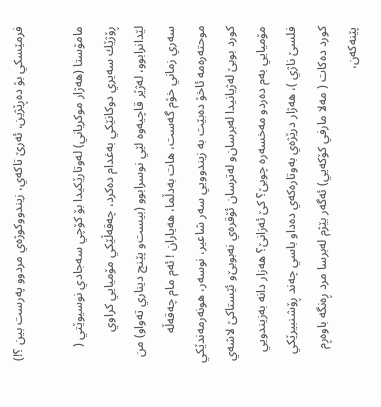فرمێسكي بۆ ده‌ڕێژين، ئه‌رێ تاكه‌ي‌، زيندووكوژه‌ي‌ مردوو په‌رست بين ؟!)

مامۆستا (هه‌ژار موكرياني‌) له‌وتارێكيدا بۆ كۆچي‌ سه‌جادي‌ نوسيوێتي‌ ( ڕۆژێك سه‌يري‌ دوكانێكي‌ به‌غدام ده‌كرد، چه‌قه‌ڵێكي‌ مۆميايي‌ كراوي‌ لێدانرابوو، له‌ژێر قاچيه‌وه‌ لێي‌ نوسرابوو (بيست‌و پێنج ديناري‌ ته‌واو) من سه‌ري‌ زماني‌ خۆم گه‌ست، هات به‌دڵما، هه‌ياران ! ئه‌م مام چه‌قه‌ڵه‌ موحته‌ره‌مه‌ ئاخۆ ده‌بێت به‌ زيندوويي‌ سه‌ر شاعير، نوسه‌ر، هونه‌رمه‌ندێكي‌ كورد بوبێ‌ له‌ژيانيدا له‌برسان‌و له‌ترسان ئۆقره‌ي‌ نه‌بوبێ‌و ئێستاكێ‌ لاشه‌ي‌ مۆميايي‌ به‌م ده‌ردو مه‌خسه‌ره‌ چوبێ؟ كێ‌ ئه‌زانێ‌؟ هه‌زار دانه‌ به‌زيندويي‌ فلسێ‌ ناژي‌ )، هه‌ژار درێژه‌ي‌ به‌وتاره‌كه‌ي‌ ده‌داو باسي‌ چه‌ند ڕۆشنبيرێكي‌ كورد ده‌كات ( مه‌لا مارفي‌ كۆكه‌يي‌) ئه‌گه‌ر بێژم له‌برسا مرد ڕه‌نگه‌ باوه‌ڕم پێنه‌كه‌ن،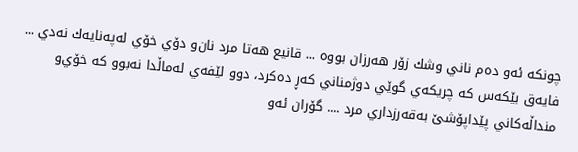چونكه‌ ئه‌و ده‌م ناني‌ وشك زۆر هه‌رزان بووه‌ ... قانيع هه‌تا مرد نان‌و دۆي‌ خۆي‌ له‌په‌نايه‌ك نه‌دي‌ ... فايه‌ق بێكه‌س كه‌ چريكه‌ي‌ گوێي دوژمناني‌ كه‌ڕ ده‌كرد، دوو لێفه‌ي‌ له‌ماڵدا نه‌بوو كه‌ خۆي‌و منداڵه‌كاني‌ پێداپۆشێ‌ به‌قه‌رزداري‌ مرد .... گۆران ئه‌و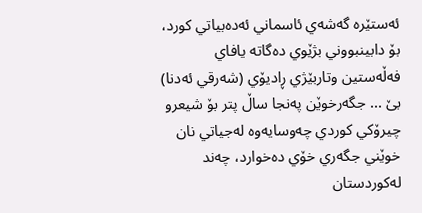ئه‌ستێره‌ گه‌شه‌ي‌ ئاسماني‌ ئه‌ده‌بياتي‌ كورد، بۆ دابينبووني‌ بژێوي‌ ده‌گاته‌ يافاي‌ فه‌ڵه‌ستين وتاربێژي‌ ڕاديۆي‌ (شه‌رقي‌ ئه‌دنا) بێ‌ ... جگه‌رخوێن په‌نجا ساڵ پتر بۆ شيعرو چيرۆكي‌ كوردي‌ چه‌وسايه‌وه‌ له‌جياتي‌ نان خوێني‌ جگه‌ري‌ خۆي‌ ده‌خوارد، چه‌ند له‌كوردستان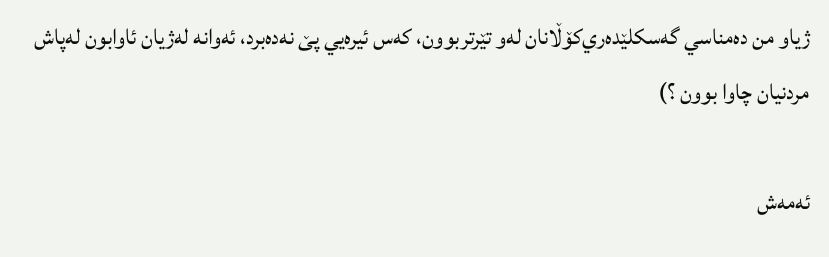ژياو من ده‌مناسي‌ گه‌سكلێده‌ري‌کۆڵانان له‌و تێرتربوون، كه‌س ئيره‌يي‌ پێ نه‌ده‌برد، ئه‌وانه‌ له‌ژيان ئاوابون له‌پاش مردنيان چاوا بوون ؟)

ئه‌مه‌ش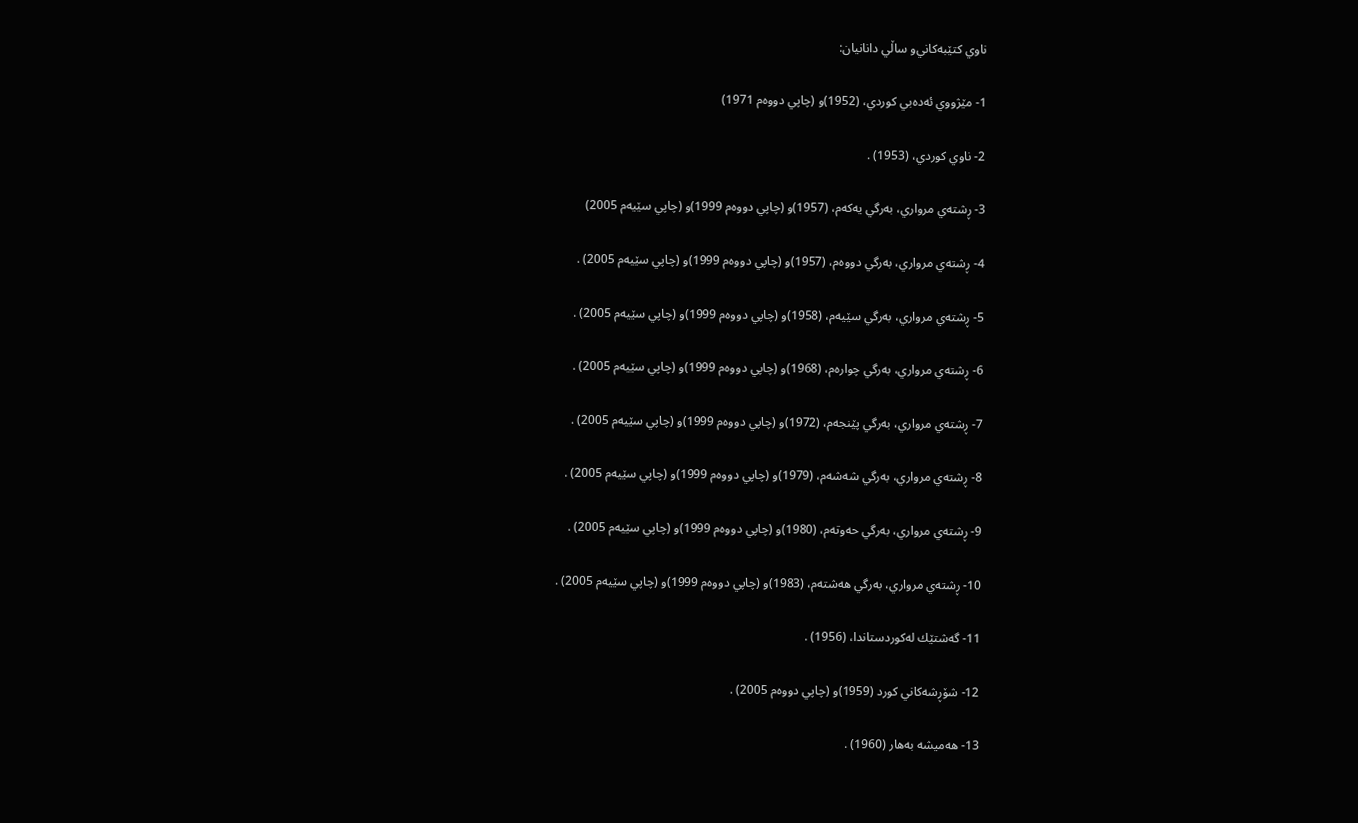ناوي‌ كتێبه‌كاني‌و ساڵي دانانيان:

1- مێژووي‌ ئه‌ده‌بي كوردي، (1952)و (چاپي دووه‌م 1971)

2- ناوي‌ كوردي، (1953) .

3- ڕشته‌ي‌ مرواري‌، به‌رگي يه‌كه‌م، (1957)و (چاپي دووه‌م 1999)و (چاپي سێيه‌م 2005)

4- ڕشته‌ي‌ مرواري‌، به‌رگي دووه‌م، (1957)و (چاپي دووه‌م 1999)و (چاپي سێيه‌م 2005) .

5- ڕشته‌ي‌ مرواري‌، به‌رگي سێيه‌م، (1958)و (چاپي دووه‌م 1999)و (چاپي سێيه‌م 2005) .

6- ڕشته‌ي‌ مرواري‌، به‌رگي چواره‌م، (1968)و (چاپي دووه‌م 1999)و (چاپي سێيه‌م 2005) .

7- ڕشته‌ي‌ مرواري‌، به‌رگي پێنجه‌م، (1972)و (چاپي دووه‌م 1999)و (چاپي سێيه‌م 2005) .

8- ڕشته‌ي‌ مرواري‌، به‌رگي شه‌شه‌م، (1979)و (چاپي دووه‌م 1999)و (چاپي سێيه‌م 2005) .

9- ڕشته‌ي‌ مرواري‌، به‌رگي حه‌وته‌م، (1980)و (چاپي دووه‌م 1999)و (چاپي سێيه‌م 2005) .

10- ڕشته‌ي‌ مرواري‌، به‌رگي هه‌شته‌م، (1983)و (چاپي دووه‌م 1999)و (چاپي سێيه‌م 2005) .

11- گه‌شتێك له‌كوردستاندا، (1956) .

12- شۆڕشه‌كاني كورد (1959)و (چاپي‌ دووه‌م 2005) .

13- هه‌ميشه‌ به‌هار (1960) .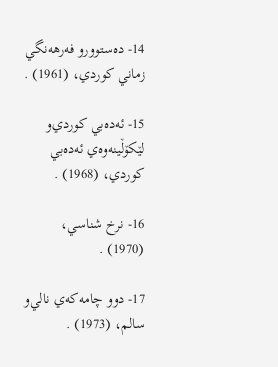14- ده‌ستوورو فه‌رهه‌نگي زماني كوردي، (1961) .

15- ئه‌ده‌بي كوردي‌و لێكۆڵينه‌وه‌ي‌ ئه‌ده‌بي كوردي، (1968) .

16- نرخ شناسي، (1970) .

17- دوو چامه‌كه‌ي‌ نالي‌و سالم، (1973) .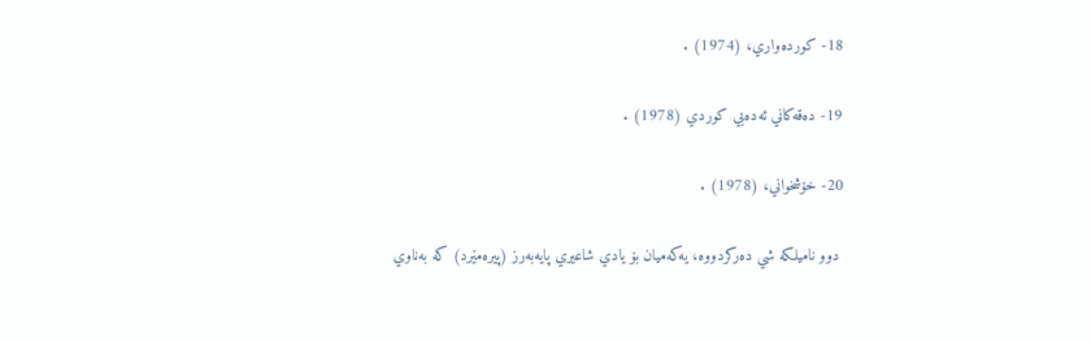18- كورده‌واري‌، (1974) .

19- ده‌قه‌كاني ئه‌ده‌بي كوردي (1978) .

20- خۆشخواني، (1978) .

 دوو ناميلكه شي‌ ده‌ركردووه‌، يه‌كه‌ميان بۆ يادي شاعيري پايه‌به‌رز (پيره‌مێرد) كه‌ به‌ناوي‌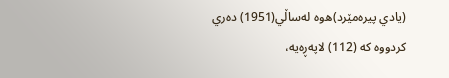(يادي پيره‌مێرد)ه‌وه‌ له‌ساڵي(1951) ده‌ري‌ كردووه‌ كه‌ (112) لاپه‌ڕه‌يه‌،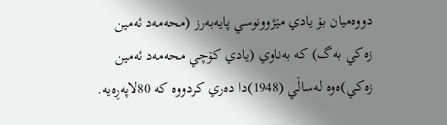دووه‌ميان بۆ يادي مێژوونوسي پايه‌به‌رز (محه‌مه‌د ئه‌مين زه‌كي به‌گ) كه‌ به‌ناوي‌ (يادي كۆچي محه‌مه‌د ئه‌مين زه‌كي)ه‌وه‌ له‌ساڵي (1948)دا ده‌ري‌ كردووه‌ كه‌ 80لاپەڕەيە.